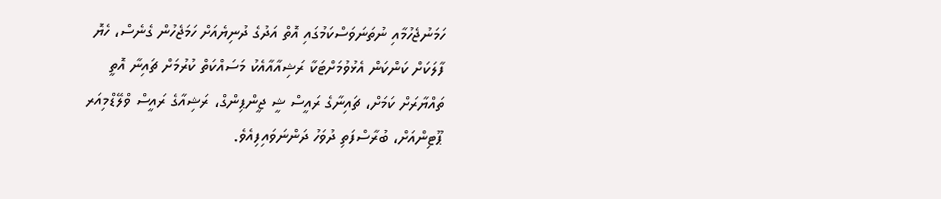ހަމަނުޖެހުމާއި ނުތަނަވަސްކަމުގައި އޮތް އަދުގެ ދުނިޔެއަށް ހަމަޖެހުން ގެނެސް، ހެޔޮ ފާލަކަށް ކަންކަން އެޅުވުމަށްޓަކާ ރަޝިއާއާއެކު މަސައްކަތް ކުރުމަށް ޗައިނާ އޮތީ ތައްޔާރަށް ކަމަށް، ޗައިނާގެ ރައީސް ޝީ ޖީންޕިންގް، ރަޝިއާގެ ރައީސް ވްލޭޑްމިއަރ ޕޫޓިންއަށް، ބުރާސްފަތި ދުވަހު ދަންނަވައިފިއެވެ.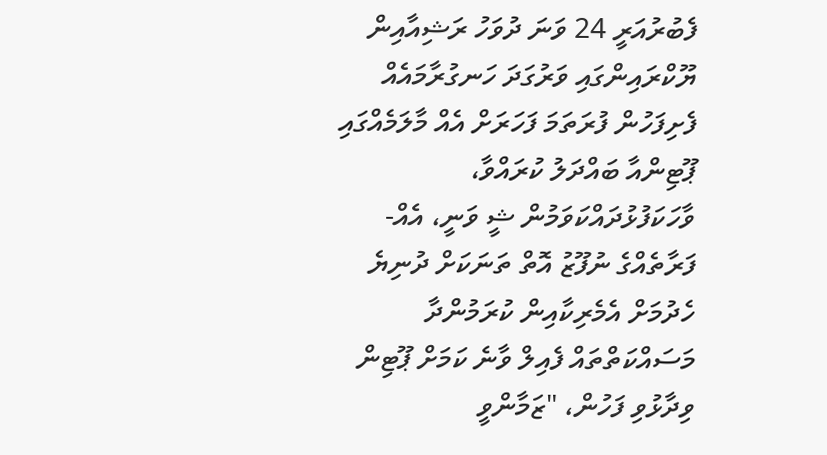ފެބުރުއަރީ 24 ވަނަ ދުވަހު ރަޝިއާއިން ޔޫކްރައިންގައި ވަރުގަދަ ހަނގުރާމައެއް ފެށިފަހުން ފުރަތަމަ ފަހަރަށް އެއް މާލަމެއްގައި ޕޫޓިންއާ ބައްދަލު ކުރައްވާ، ވާހަކަފުޅުދައްކަވަމުން ޝީ ވަނީ، އެއް-ފަރާތެއްގެ ނުފޫޒު އޮތް ތަނަކަށް ދުނިޔެ ހެދުމަށް އެމެރިކާއިން ކުރަމުންދާ މަސައްކަތްތައް ފެއިލް ވާނެ ކަމަށް ޕޫޓިން ވިދާޅުވި ފަހުން، "ޒަމާންވީ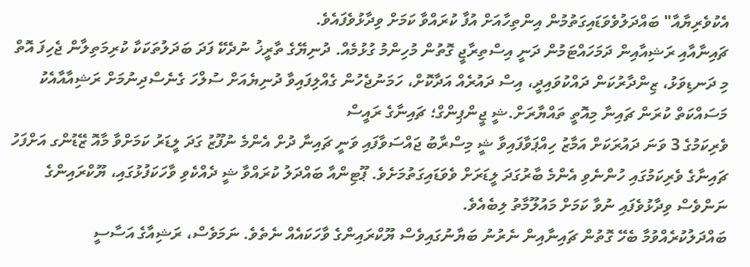އެކުވެރިޔާއާ" ބައްދަލުވެވަޑައިގަތުމުން އިންތިހާއަށް އުފާ ކުރައްވާ ކަމަށް ވިދާޅުވެފައެވެ.
ޗައިނާއާއި ރަޝިއާއިން ދަމަހައްޓަމުން ދަނީ އިސްތިރާޖީ ގޮތުން މުހިންމު ގުޅުމެއް. ދުނިޔޭގެ ތާރީޚު ނުދެކޭ ފަދަ ބަދަލުތަކަކާ ކުރިމަތިލާން ޖެހިފަ އޮތް މި ދަނޑިވަޅު، ޒިންދާރުކަން ދައްކުވައިދީ، އިސް ދައުރެއް އަދާކޮށް، ހަމަނުޖެހުން ގެއްލިފައިވާ ދުނިޔެއަށް ސުލްހަ ގެނެސްދިނުމަށް ރަޝިއާއާއެކު މަސައްކަތް ކުރަން ޗައިނާ މިއޮތީ ތައްޔާރަށް.ޝީ ޖީންޕިންގް؛ ޗައިނާގެ ރައީސް
ވެރިކަމުގެ 3 ވަނަ ދައުރަކަށް އަމާޒު ހިއްޕަވާފައިވާ ޝީ މިސްރާބު ޖައްސަވާފައި ވަނީ ޗައިނާ ދުށް އެންމެ ނުފޫޒު ގަދަ ލީޑަރު ކަމަށްވާ މާއޮ ޒޭޑުންގ އަށްފަހު ޗައިނާގެ ވެރިކަމުގައި ހުންނެވި އެންމެ ބާރުގަދަ ލީޑަރަށް ވެވަޑައިގަތުމަށެވެ. ޕޫޓިންއާ ބައްދަލު ކުރައްވާ ޝީ ދެއްކެވި ވާހަކަފުޅުގައި، ޔޫކްރައިންގެ ނަންވެސް ވިދާޅުވެފައި ނުވާ ކަމަށް މައުލޫމާތު ލިބެއެވެ.
ބައްދަލުކުރެއްވުމާ ބެހޭ ގޮތުން ޗައިނާއިން ނެރުނު ބަޔާނުގައިވެސް ޔޫކްރައިންގެ ވާހަކައެއް ނެތެވެ. ނަމަވެސް، ރަޝިއާގެ އަސާސީ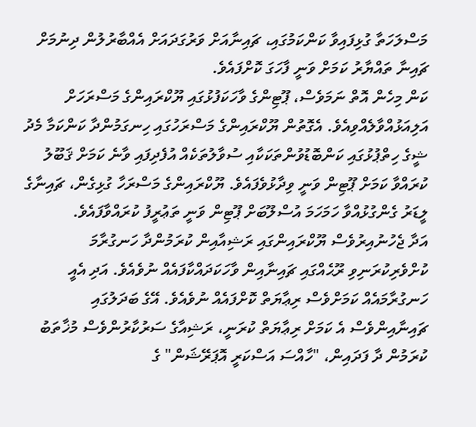މަސްލަހަތާ ގުޅިފައިވާ ކަންކަމުގައި، ޗައިނާއަށް ވަރުގަދައަށް އެއްބާރުލުން ދިނުމަށް ޗައިނާ ތައްޔާރު ކަމަށް ވަނީ ފާހަގަ ކޮށްފައެވެ.
ކަން މިހެން އޮތް ނަމަވެސް، ޕޫޓިންގެ ވާހަކަފުޅުގައި ޔޫކްރައިންގެ މަސްރަހަށް އަލިއަޅުއްވާލެއްވިއެވެ. އެގޮތުން ޔޫކްރައިންގެ މަސްރަހުގައި ހިނގަމުންދާ ކަންކަމާ މެދު ޝީގެ ހިތްޕުޅުގައި ކަންބޮޑުވުންތަކަކާއި ސުވާލުތަކެއް އުފެދިފައި ވާނެ ކަމަށް ޤަބޫލު ކުރައްވާ ކަމަށް ޕޫޓިން ވަނީ ވިދާޅުވެފައެވެ. ޔޫކްރައިންގެ މަސްރަހާ ގުޅިގެން، ޗައިނާގެ ލީޑަރު ގެންގުޅުއްވާ ހަމަހަމަ އުސްލޫބަށް ޕޫޓިން ވަނީ ތަޢުރީފު ކުރައްވާފައެވެ.
އަދާ ޖެހުނުއިރުވެސް ޔޫކްރައިންގައި ރަޝިއާއިން ކުރަމުންދާ ހަނގުރާމަ ކުށްވެރިކުރަނިވި ރޫޙެއްގައި ޗައިނާއިން ވާހަކަދައްކާފައެއް ނުވެއެވެ. އަދި އެއީ ހަނގުރާމައެއް ކަމަށްވެސް ރިޢާޔަތް ކޮށްފައެއް ނުވެއެވެ. އޭގެ ބަދަލުގައި ޗައިނާއިންވެސް އެ ކަމަށް ރިޢާޔަތް ކުރަނީ، ރަޝިއާގެ ސަރުކާރުންވެސް މުޚާތަބު ކުރަމުން ދާ ފަދައިން، "ހާއްސަ އަސްކަރީ އޮޕަރޭޝަން" ގެ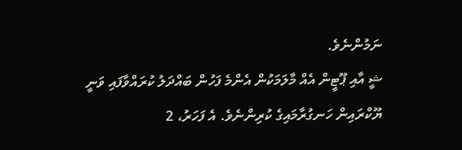ނަމުންނެވެ.
ޝީ އާއި ޕޫޓީން އެއް މާލަމަކުން އެންމެ ފަހުން ބައްދަލު ކުރައްވާފައި ވަނީ ޔޫކްރައިން ހަނގުރާމައިގެ ކުރިންނެވެ. އެ ފަހަރު، 2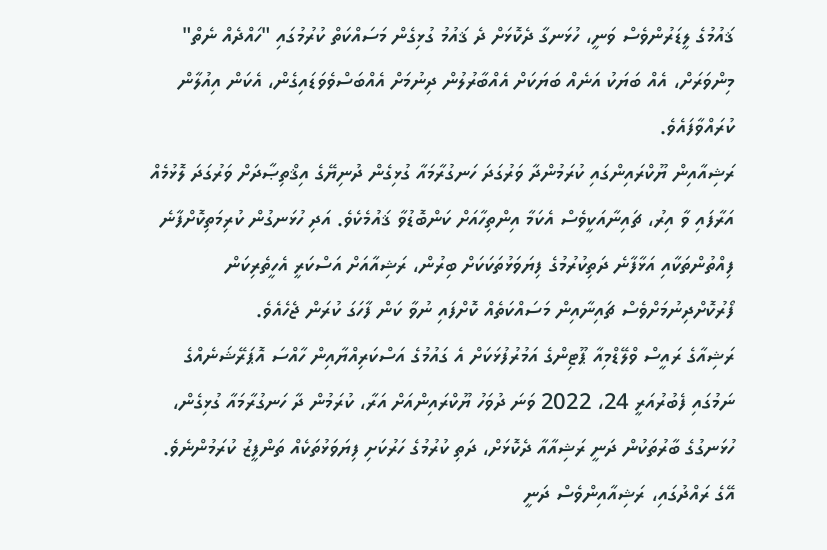ޤައުމުގެ ލީޑަރުންވެސް ވަނީ، ހުޅަނގާ ދެކޮޅަށް ދެ ޤައުމު ގުޅިގެން މަސައްކަތް ކުރުމުގައި "ހައްދެއް ނެތް" މިންވަރަށް، އެއް ބަޔަކު އަނެއް ބަޔަކަށް އެއްބާރުލުން ދިނުމަށް އެއްބަސްވެވަޑައިގެން، އެކަން އިއުލާން ކުރައްވާފައެވެ.
ރަޝިއާއިން ޔޫކްރައިންގައި ކުރަމުންދާ ވަރުގަދަ ހަނގުރާމައާ ގުޅިގެން ދުނިޔޭގެ އިޤްތިޞާދަށް ވަރުގަދަ ލޮޅުމެއް އަރާފައި ވާ އިރު، ޗައިނާއަކީވެސް އެކަމާ އިންތިހާއަށް ކަންބޮޑުވާ ޤައުމެކެވެ. އަދި ހުޅަނގުން ކުރިމަތިކޮށްފާނެ ފިއްތުންތަކާއި އަޅާފާނެ ދަތިކުރުމުގެ ފިޔަވަޅުތަކަކަށް ބިރުން، ރަޝިއާއަށް އަސްކަރީ އެހީތެރިކަން ފޯރުކޮށްދިނުމަށްވެސް ޗައިނާއިން މަސައްކަތެއް ކޮށްފައި ނުވާ ކަން ފާހަގަ ކުރަން ޖެހެއެވެ.
ރަޝިއާގެ ރައީސް ވްލޭޑްމިއާ ޕޫޓިންގެ އަމުރުފުޅަކަށް އެ ގައުމުގެ އަސްކަރިއްޔާއިން ހާއްސަ އޮޕަރޭޝަނެއްގެ ނަމުގައި ފެބުރުއަރީ 24، 2022 ވަނަ ދުވަހު ޔޫކްރައިންއަށް އަރާ، ކުރަމުން ދާ ހަނގުރާމައާ ގުޅިގެން، ހުޅަނގުގެ ބާރުތަކުން ދަނީ ރަޝިއާއާ ދެކޮޅަށް، ދަތި ކުރުމުގެ ހަރުކަށި ފިޔަވަޅުތަކެއް ތަންފީޒު ކުރަމުންނެވެ. އޭގެ ރައްދުގައި، ރަޝިއާއިންވެސް ދަނީ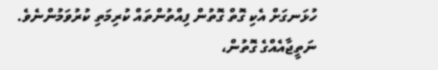ހުޅަނގަށް އެކި ގޮތް ގޮތުން ފިއްތުންތައް ކުރިމަތި ކުރުވަމުންނެވެ. ނަތީޖާއެއްގެ ގޮތުން،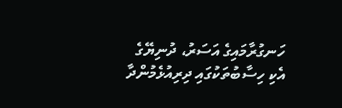ހަނގުރާމައިގެ އަސަރު، ދުނިޔޭގެ އެކި ހިސާބުތަކުގައި ދިރިއުޅެމުންދާ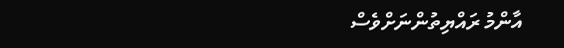އާންމު ރައްޔިތުންނަށްވެސް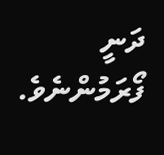ދަނީ ފޯރަމުންނެވެ.